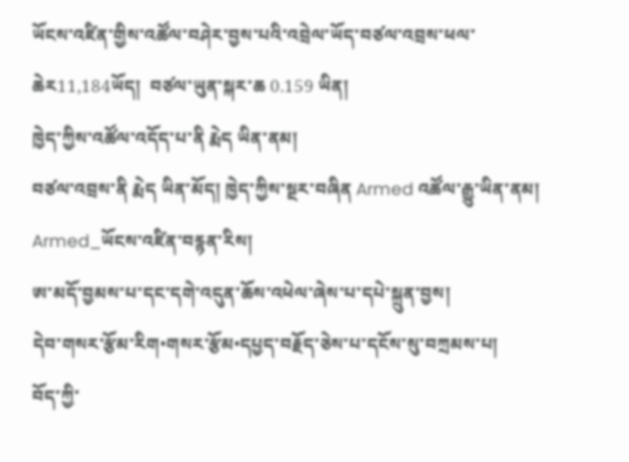ཡོངས་འཛིན་གྱིས་འཚོལ་བཤེར་བྱས་པའི་འབྲེལ་ཡོད་བཙལ་འབྲས་ཕལ་ཆེར11,184ཡོད།  བཙལ་ཡུན་སྐར་ཆ 0.159 ཡིན།
ཁྱེད་ཀྱིས་འཚོལ་འདོད་པ་ནི རྨེད ཡིན་ནམ།
བཙལ་འབྲས་ནི རྨེད ཡིན་མོད། ཁྱེད་ཀྱིས་སྔར་བཞིན Armed འཚོལ་རྒྱུ་ཡིན་ནམ།
Armed_ཡོངས་འཛིན་བརྙན་རིས།
ཨ་མདོ་བྱམས་པ་དང་དགེ་འདུན་ཆོས་འཕེལ་ཞེས་པ་དཔེ་སྐྲུན་བྱས།
དེབ་གསར་རྩོམ་རིག•གསར་རྩོམ•དཔྱད་བརྗོད་ཅེས་པ་དངོས་སུ་བཀྲམས་པ།
བོད་ཀྱི་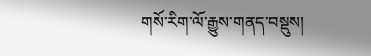གསོ་རིག་ལོ་རྒྱུས་གནད་བསྡུས།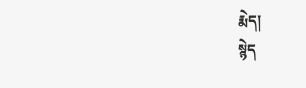རྨེད།
སྙེད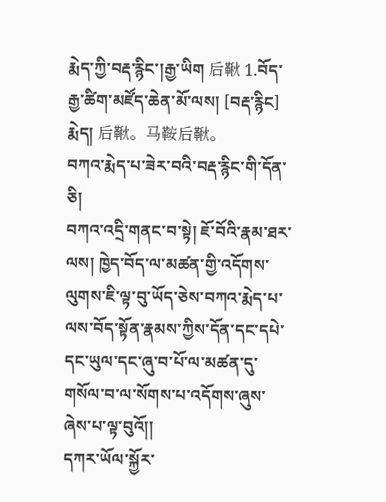རྨེད་ཀྱི་བརྡ་རྙིང་།རྒྱ་ཡིག 后鞦 1.བོད་རྒྱ་ཚིག་མཛོད་ཆེན་མོ་ལས། [བརྡ་རྙིང] རྨེད། 后鞦。马鞍后鞦。
བཀའ་རྨེད་པ་ཟེར་བའི་བརྡ་རྙིང་གི་དོན་ཅི།
བཀའ་འདྲི་གནང་བ་སྟེ། ཇོ་བོའི་རྣམ་ཐར་ལས། ཁྱེད་བོད་ལ་མཚན་གྱི་འདོགས་ལུགས་ཇི་ལྟ་བུ་ཡོད་ཅེས་བཀའ་རྨེད་པ་ལས་བོད་སྟོན་རྣམས་ཀྱིས་དོན་དང་དཔེ་དང་ཡུལ་དང་ཞུ་བ་པོ་ལ་མཚན་དུ་གསོལ་བ་ལ་སོགས་པ་འདོགས་ཞུས་ཞེས་པ་ལྟ་བུའོ།།
དཀར་ཡོལ་སྐྱོར་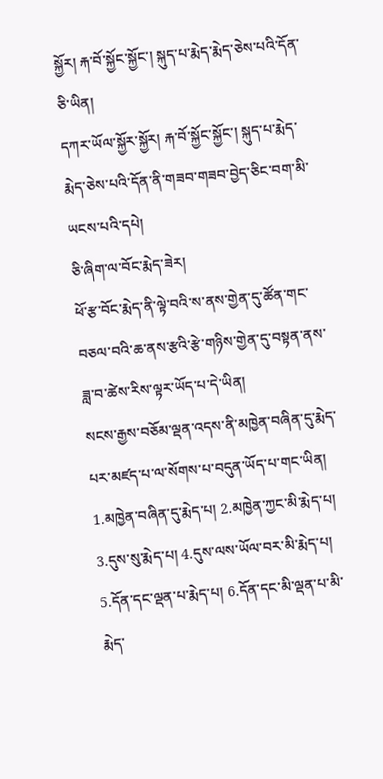སྐྱོར། རྐ་བོ་སྐྱོང་སྐྱོང་། སྐུད་པ་རྨེད་རྨེད་ཅེས་པའི་དོན་ཅི་ཡིན།
དཀར་ཡོལ་སྐྱོར་སྐྱོར། རྐ་བོ་སྐྱོང་སྐྱོང་། སྐུད་པ་རྨེད་རྨེད་ཅེས་པའི་དོན་ནི་གཟབ་གཟབ་བྱེད་ཅིང་བག་མི་ཡངས་པའི་དཔེ།
ཅི་ཞིག་ལ་བོང་རྨེད་ཟེར།
ཕོ་རྩ་བོང་རྨེད་ནི་ལྟེ་བའི་ས་ནས་གྱེན་དུ་ཚོན་གང་བཅལ་བའི་ཆ་ནས་རྩའི་རྩེ་གཉིས་གྱེན་དུ་བསྟན་ནས་ཟླ་བ་ཚེས་རིས་ལྟར་ཡོད་པ་དེ་ཡིན།
སངས་རྒྱས་བཅོམ་ལྡན་འདས་ནི་མཁྱེན་བཞིན་དུ་རྨེད་པར་མཛད་པ་ལ་སོགས་པ་བདུན་ཡོད་པ་གང་ཡིན།
1.མཁྱེན་བཞིན་དུ་རྨེད་པ། 2.མཁྱེན་ཀྱང་མི་རྨེད་པ། 3.དུས་སུ་རྨེད་པ། 4.དུས་ལས་ཡོལ་བར་མི་རྨེད་པ། 5.དོན་དང་ལྡན་པ་རྨེད་པ། 6.དོན་དང་མི་ལྡན་པ་མི་རྨེད་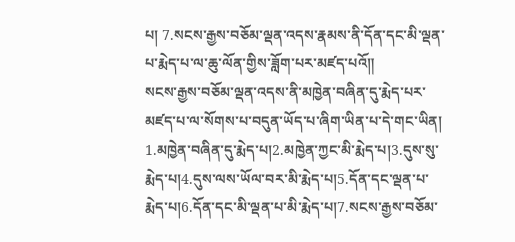པ། 7.སངས་རྒྱས་བཅོམ་ལྡན་འདས་རྣམས་ནི་དོན་དང་མི་ལྡན་པ་རྨེད་པ་ལ་ཆུ་ལོན་གྱིས་ཟློག་པར་མཛད་པའོ༎
སངས་རྒྱས་བཅོམ་ལྡན་འདས་ནི་མཁྱེན་བཞིན་དུ་རྨེད་པར་མཛད་པ་ལ་སོགས་པ་བདུན་ཡོད་པ་ཞིག་ཡིན་པ་དེ་གང་ཡིན།
1.མཁྱེན་བཞིན་དུ་རྨེད་པ།2.མཁྱེན་ཀྱང་མི་རྨེད་པ།3.དུས་སུ་རྨེད་པ།4.དུས་ལས་ཡོལ་བར་མི་རྨེད་པ།5.དོན་དང་ལྡན་པ་རྨེད་པ།6.དོན་དང་མི་ལྡན་པ་མི་རྨེད་པ།7.སངས་རྒྱས་བཅོམ་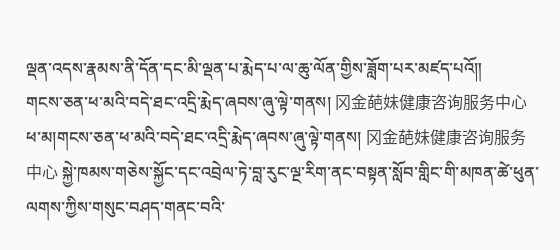ལྡན་འདས་རྣམས་ནི་དོན་དང་མི་ལྡན་པ་རྨེད་པ་ལ་ཆུ་ལོན་གྱིས་ཟློག་པར་མཛད་པའོ༎
གངས་ཅན་ཕ་མའི་བདེ་ཐང་འདྲི་རྨེད་ཞབས་ཞུ་ལྟེ་གནས། 冈金葩妹健康咨询服务中心
ཕ་མ།གངས་ཅན་ཕ་མའི་བདེ་ཐང་འདྲི་རྨེད་ཞབས་ཞུ་ལྟེ་གནས། 冈金葩妹健康咨询服务中心 སྐྱེ་ཁམས་གཅེས་སྐྱོང་དང་འབྲེལ་ཏེ་བླ་རུང་ལྔ་རིག་ནང་བསྟན་སློབ་གླིང་གི་མཁན་ཚེ་ཕུན་ལགས་ཀྱིས་གསུང་བཤད་གནང་བའི་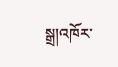སྒྲ།འཁོར་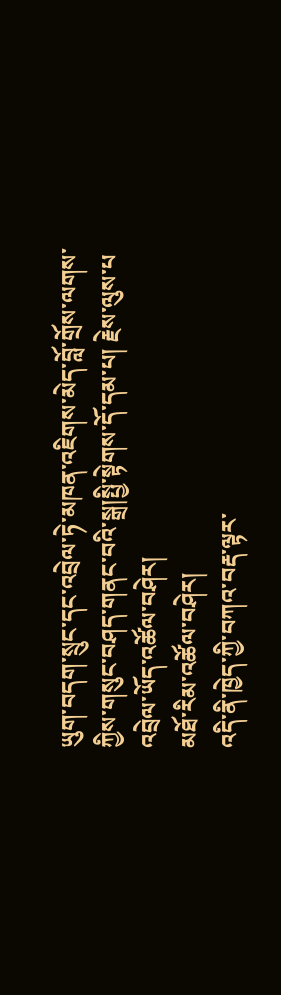ཡུག་བདག་སྲུང་དང་འབྲེལ་ཏེ་མཁན་འཇིགས་མེད་བློ་གྲོས་ལགས་ཀྱིས་གསུང་བཤད་གནང་བའི་སྒྲ།སྤྱི་སྟེགས་དོ་དམ་པ། རྗེས་ལུས་པ
འབྲེལ་ཡོད་འཚོལ་བཤེར།
མཐོ་རིམ་འཚོལ་བཤེར།
འདི་ནི་ཁྱེད་ཀྱི་བཀའ་བརྡ་ལྟར་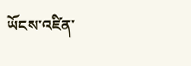ཡོངས་འཛིན་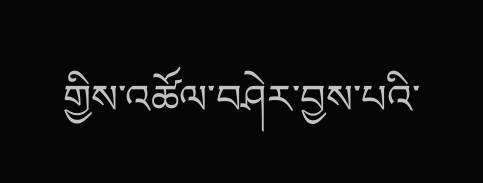གྱིས་འཚོལ་བཤེར་བྱས་པའི་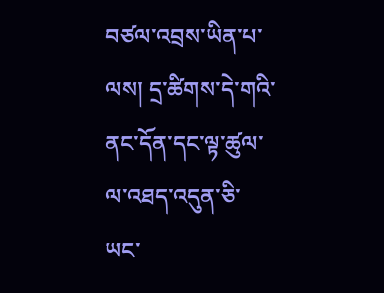བཙལ་འབྲས་ཡིན་པ་ལས། དྲ་ཚིགས་དེ་གའི་ནང་དོན་དང་ལྟ་ཚུལ་ལ་འཐད་འདུན་ཅི་ཡང་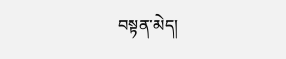བསྟན་མེད།